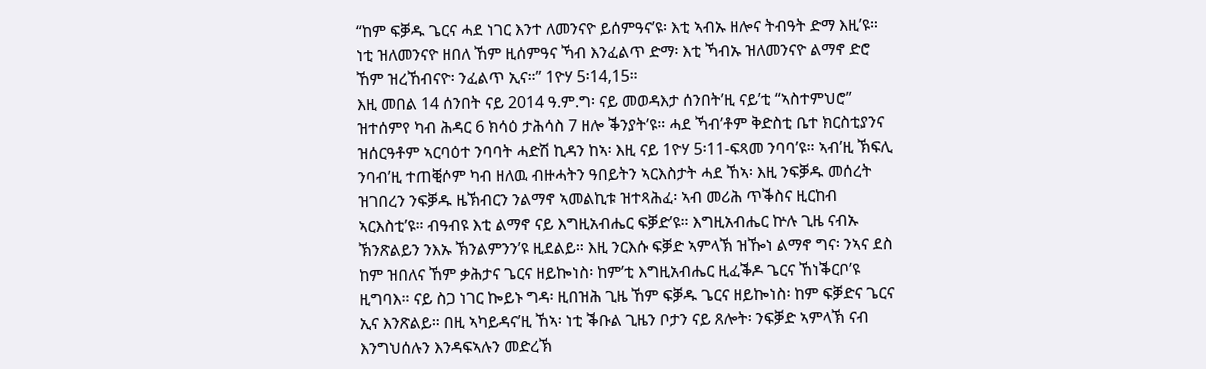“ከም ፍቓዱ ጌርና ሓደ ነገር እንተ ለመንናዮ ይሰምዓና’ዩ፡ እቲ ኣብኡ ዘሎና ትብዓት ድማ እዚ’ዩ። ነቲ ዝለመንናዮ ዘበለ ኸም ዚሰምዓና ኻብ እንፈልጥ ድማ፡ እቲ ኻብኡ ዝለመንናዮ ልማኖ ድሮ ኸም ዝረኸብናዮ፡ ንፈልጥ ኢና።” 1ዮሃ 5፡14,15።
እዚ መበል 14 ሰንበት ናይ 2014 ዓ.ም.ግ፡ ናይ መወዳእታ ሰንበት’ዚ ናይ’ቲ “ኣስተምህሮ” ዝተሰምየ ካብ ሕዳር 6 ክሳዕ ታሕሳስ 7 ዘሎ ቕንያት’ዩ። ሓደ ኻብ’ቶም ቅድስቲ ቤተ ክርስቲያንና ዝሰርዓቶም ኣርባዕተ ንባባት ሓድሽ ኪዳን ከኣ፡ እዚ ናይ 1ዮሃ 5፡11-ፍጻመ ንባባ’ዩ። ኣብ’ዚ ኽፍሊ ንባብ’ዚ ተጠቒሶም ካብ ዘለዉ ብዙሓትን ዓበይትን ኣርእስታት ሓደ ኸኣ፡ እዚ ንፍቓዱ መሰረት ዝገበረን ንፍቓዱ ዜኽብርን ንልማኖ ኣመልኪቱ ዝተጻሕፈ፡ ኣብ መሪሕ ጥቕስና ዚርከብ ኣርእስቲ’ዩ። ብዓብዩ እቲ ልማኖ ናይ እግዚአብሔር ፍቓድ’ዩ። እግዚአብሔር ኵሉ ጊዜ ናብኡ ኽንጽልይን ንእኡ ኽንልምንን’ዩ ዚደልይ። እዚ ንርእሱ ፍቓድ ኣምላኽ ዝዀነ ልማኖ ግና፡ ንኣና ደስ ከም ዝበለና ኸም ቃሕታና ጌርና ዘይኰነስ፡ ከም’ቲ እግዚአብሔር ዚፈቕዶ ጌርና ኸነቕርቦ’ዩ ዚግባእ። ናይ ስጋ ነገር ኰይኑ ግዳ፡ ዚበዝሕ ጊዜ ኸም ፍቓዱ ጌርና ዘይኰነስ፡ ከም ፍቓድና ጌርና ኢና እንጽልይ። በዚ ኣካይዳና’ዚ ኸኣ፡ ነቲ ቕቡል ጊዜን ቦታን ናይ ጸሎት፡ ንፍቓድ ኣምላኽ ናብ እንግህሰሉን እንዳፍኣሉን መድረኽ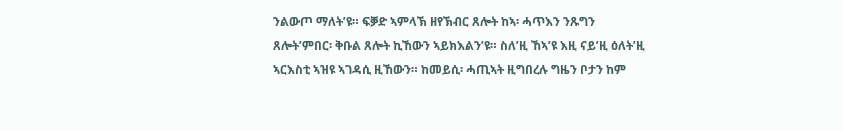ንልውጦ ማለት’ዩ። ፍቓድ ኣምላኽ ዘየኽብር ጸሎት ከኣ፡ ሓጥእን ንጹግን ጸሎት’ምበር፡ ቅቡል ጸሎት ኪኸውን ኣይክእልን’ዩ። ስለ’ዚ ኸኣ’ዩ እዚ ናይ’ዚ ዕለት’ዚ ኣርእስቲ ኣዝዩ ኣገዳሲ ዚኸውን። ከመይሲ፡ ሓጢኣት ዚግበረሉ ግዜን ቦታን ከም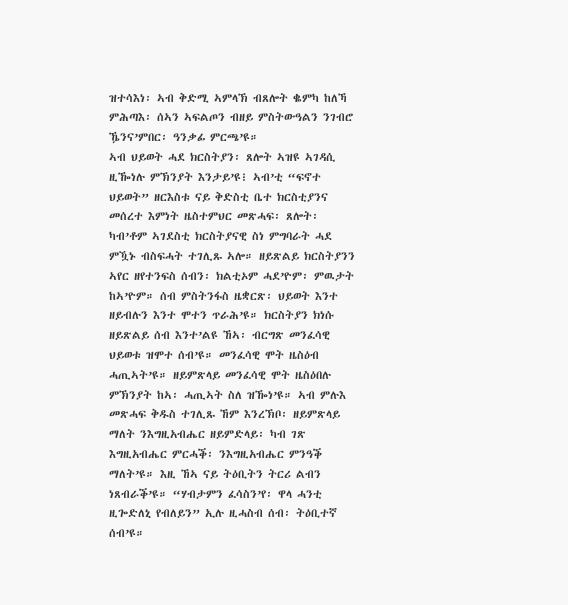ዝተሳእነ፡ ኣብ ቅድሚ ኣምላኽ ብጸሎት ቈምካ ከለኻ ምሕጣእ፡ ሰኣን ኣፍልጦን ብዘይ ምስትውዓልን ንገብሮ ዄንና’ምበር፡ ዓንቃፊ ምርጫ’ዩ።
ኣብ ህይወት ሓደ ክርስትያን፡ ጸሎት ኣዝዩ ኣገዳሲ ዚዀነሉ ምኽንያት እንታይ’ዩ፧ ኣብ’ቲ “ፍኖተ ህይወት” ዘርእስቱ ናይ ቅድስቲ ቤተ ክርስቲያንና መሰረተ እምነት ዜስተምህር መጽሓፍ፡ ጸሎት፡ ካብ’ቶም ኣገደስቲ ክርስትያናዊ ስነ ምግባራት ሓደ ምዃኑ ብስፍሓት ተገሊጹ ኣሎ። ዘይጽልይ ክርስትያንን ኣየር ዘየተንፍስ ሰብን፡ ክልቲኦም ሓደ’ዮም፡ ምዉታት ከኣ’ዮም። ሰብ ምስትንፋስ ዜቋርጽ፡ ህይወት እንተ ዘይብሉን እንተ ሞተን ጥራሕ’ዩ። ክርስትያን ክነሱ ዘይጽልይ ሰብ እንተ’ልዩ ኸኣ፡ ብርግጽ መንፈሳዊ ህይወቱ ዝሞተ ሰብ’ዩ። መንፈሳዊ ሞት ዜስዕብ ሓጢኣት’ዩ። ዘይምጽላይ መንፈሳዊ ሞት ዜስዕበሉ ምኽንያት ከኣ፡ ሓጢኣት ስለ ዝዀነ’ዩ። ኣብ ምሉእ መጽሓፍ ቅዱስ ተገሊጹ ኸም እንረኽቦ፡ ዘይምጽላይ ማለት ንእግዚአብሔር ዘይምድላይ፡ ካብ ገጽ እግዚአብሔር ምርሓቕ፡ ንእግዚአብሔር ምንዓቕ ማለት’ዩ። እዚ ኸኣ ናይ ትዕቢትን ትርሪ ልብን ነጸብራቕ’ዩ። “ሃብታምን ፈሳስን’የ፡ ዋላ ሓንቲ ዚጐድለኒ የብለይን” ኢሉ ዚሓስብ ሰብ፡ ትዕቢተኛ ሰብ’ዩ።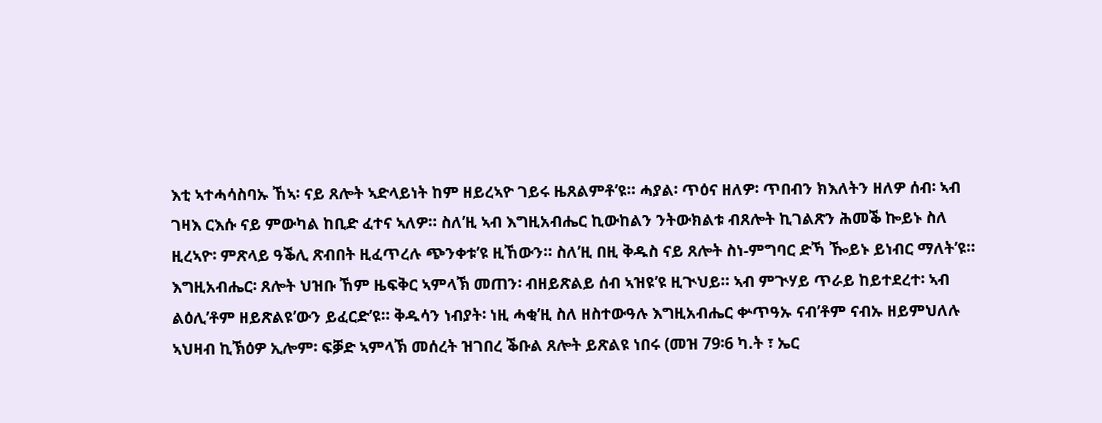እቲ ኣተሓሳስባኡ ኸኣ፡ ናይ ጸሎት ኣድላይነት ከም ዘይረኣዮ ገይሩ ዜጸልምቶ’ዩ። ሓያል፡ ጥዕና ዘለዎ፡ ጥበብን ክእለትን ዘለዎ ሰብ፡ ኣብ ገዛእ ርእሱ ናይ ምውካል ከቢድ ፈተና ኣለዎ። ስለ’ዚ ኣብ እግዚአብሔር ኪውከልን ንትውክልቱ ብጸሎት ኪገልጽን ሕመቕ ኰይኑ ስለ ዚረኣዮ፡ ምጽላይ ዓቕሊ ጽብበት ዚፈጥረሉ ጭንቀቱ’ዩ ዚኸውን። ስለ’ዚ በዚ ቅዱስ ናይ ጸሎት ስነ-ምግባር ድኻ ዀይኑ ይነብር ማለት’ዩ።
እግዚአብሔር፡ ጸሎት ህዝቡ ኸም ዜፍቅር ኣምላኽ መጠን፡ ብዘይጽልይ ሰብ ኣዝዩ’ዩ ዚጒህይ። ኣብ ምጒሃይ ጥራይ ከይተደረተ፡ ኣብ ልዕሊ’ቶም ዘይጽልዩ’ውን ይፈርድ’ዩ። ቅዱሳን ነብያት፡ ነዚ ሓቂ’ዚ ስለ ዘስተውዓሉ እግዚአብሔር ቍጥዓኡ ናብ’ቶም ናብኡ ዘይምህለሉ ኣህዛብ ኪኽዕዎ ኢሎም፡ ፍቓድ ኣምላኽ መሰረት ዝገበረ ቕቡል ጸሎት ይጽልዩ ነበሩ (መዝ 79፡6 ካ.ት ፣ ኤር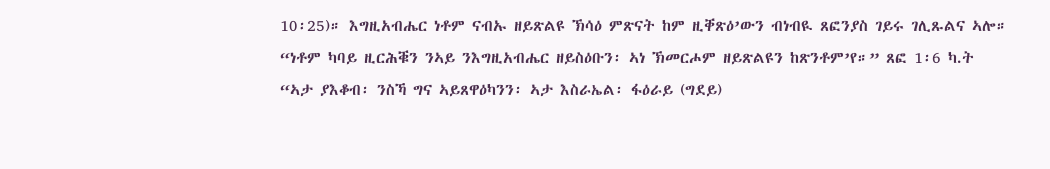10፡25)። እግዚአብሔር ነቶም ናብኡ ዘይጽልዩ ኽሳዕ ምጽናት ከም ዚቐጽዕ’ውን ብነብዪ ጸፎንያስ ገይሩ ገሊጹልና ኣሎ።
“ነቶም ካባይ ዚርሕቑን ንኣይ ንእግዚአብሔር ዘይስዕቡን፡ ኣነ ኽመርሖም ዘይጽልዩን ከጽንቶም’የ።” ጸፎ 1፡6 ካ.ት
“ኣታ ያእቆብ፡ ንስኻ ግና ኣይጸዋዕካንን፡ ኣታ እስራኤል፡ ፋዕራይ (ግደይ)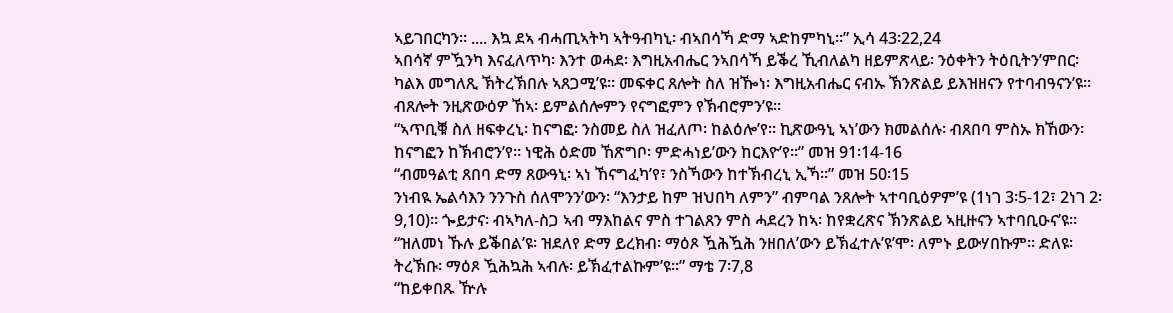ኣይገበርካን። .... እኳ ደኣ ብሓጢኣትካ ኣትዓብካኒ፡ ብኣበሳኻ ድማ ኣድከምካኒ።” ኢሳ 43፡22,24
ኣበሳኛ ምዃንካ እናፈለጥካ፡ እንተ ወሓደ፡ እግዚአብሔር ንኣበሳኻ ይቕረ ኺብለልካ ዘይምጽላይ፡ ንዕቀትን ትዕቢትን’ምበር፡ ካልእ መግለጺ ኽትረኽበሉ ኣጸጋሚ’ዩ። መፍቀር ጸሎት ስለ ዝዀነ፡ እግዚአብሔር ናብኡ ኽንጽልይ ይእዝዘናን የተባብዓናን’ዩ። ብጸሎት ንዚጽውዕዎ ኸኣ፡ ይምልሰሎምን የናግፎምን የኽብሮምን’ዩ።
“ኣጥቢቑ ስለ ዘፍቀረኒ፡ ከናግፎ፡ ንስመይ ስለ ዝፈለጦ፡ ከልዕሎ’የ። ኪጽውዓኒ ኣነ’ውን ክመልሰሉ፡ ብጸበባ ምስኡ ክኸውን፡ ከናግፎን ከኽብሮን’የ። ነዊሕ ዕድመ ኸጽግቦ፡ ምድሓነይ’ውን ከርእዮ’የ።” መዝ 91፡14-16
“ብመዓልቲ ጸበባ ድማ ጸውዓኒ፡ ኣነ ኸናግፈካ’የ፣ ንስኻውን ከተኽብረኒ ኢኻ።” መዝ 50፡15
ንነብዪ ኤልሳእን ንንጉስ ሰለሞንን’ውን፡ “እንታይ ከም ዝህበካ ለምን” ብምባል ንጸሎት ኣተባቢዕዎም’ዩ (1ነገ 3፡5-12፣ 2ነገ 2፡9,10)። ጐይታና፡ ብኣካለ-ስጋ ኣብ ማእከልና ምስ ተገልጸን ምስ ሓደረን ከኣ፡ ከየቋረጽና ኽንጽልይ ኣዚዙናን ኣተባቢዑና’ዩ።
“ዝለመነ ኹሉ ይቕበል’ዩ፡ ዝደለየ ድማ ይረክብ፡ ማዕጾ ዃሕዃሕ ንዘበለ’ውን ይኽፈተሉ’ዩ’ሞ፡ ለምኑ ይውሃበኩም። ድለዩ፡ ትረኽቡ፡ ማዕጾ ዃሕኳሕ ኣብሉ፡ ይኽፈተልኩም’ዩ።” ማቴ 7፡7,8
“ከይቀበጹ ዅሉ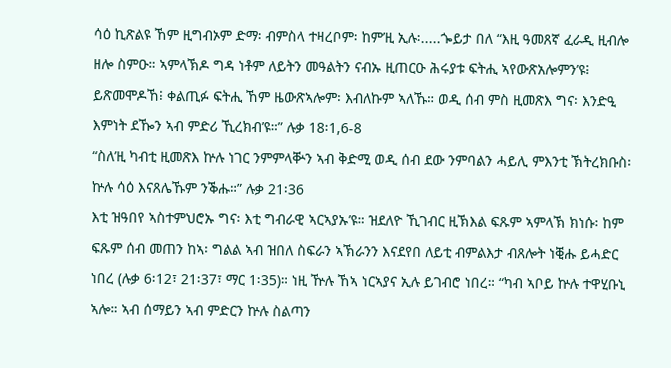ሳዕ ኪጽልዩ ኸም ዚግብኦም ድማ፡ ብምስላ ተዛረቦም፡ ከም’ዚ ኢሉ፡.....ጐይታ በለ “እዚ ዓመጸኛ ፈራዲ ዚብሎ ዘሎ ስምዑ። ኣምላኽዶ ግዳ ነቶም ለይትን መዓልትን ናብኡ ዚጠርዑ ሕሩያቱ ፍትሒ ኣየውጽአሎምን’ዩ፧ ይጽመሞዶኸ፧ ቀልጢፉ ፍትሒ ኸም ዜውጽኣሎም፡ እብለኩም ኣለኹ። ወዲ ሰብ ምስ ዚመጽእ ግና፡ እንድዒ እምነት ደዀን ኣብ ምድሪ ኺረክብ’ዩ።” ሉቃ 18፡1,6-8
“ስለ’ዚ ካብቲ ዚመጽእ ኵሉ ነገር ንምምላቝን ኣብ ቅድሚ ወዲ ሰብ ደው ንምባልን ሓይሊ ምእንቲ ኽትረክቡስ፡ ኵሉ ሳዕ እናጸሌኹም ንቕሑ።” ሉቃ 21፡36
እቲ ዝዓበየ ኣስተምህሮኡ ግና፡ እቲ ግብራዊ ኣርኣያኡ’ዩ። ዝደለዮ ኺገብር ዚኽእል ፍጹም ኣምላኽ ክነሱ፡ ከም ፍጹም ሰብ መጠን ከኣ፡ ግልል ኣብ ዝበለ ስፍራን ኣኽራንን እናደየበ ለይቲ ብምልእታ ብጸሎት ነቒሑ ይሓድር ነበረ (ሉቃ 6፡12፣ 21፡37፣ ማር 1፡35)። ነዚ ዅሉ ኸኣ ነርኣያና ኢሉ ይገብሮ ነበረ። “ካብ ኣቦይ ኵሉ ተዋሂቡኒ ኣሎ። ኣብ ሰማይን ኣብ ምድርን ኵሉ ስልጣን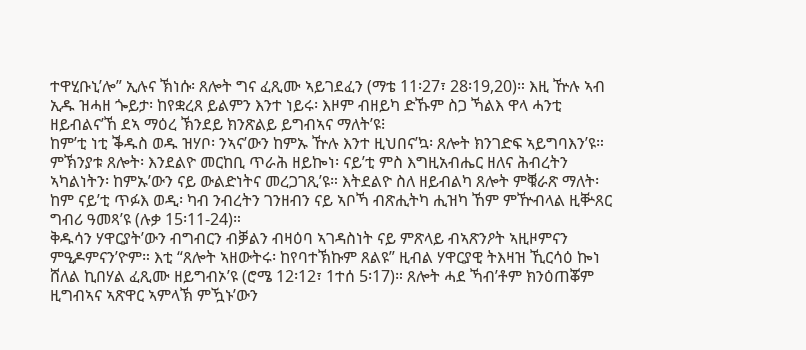ተዋሂቡኒ’ሎ” ኢሉና ኽነሱ፡ ጸሎት ግና ፈጺሙ ኣይገደፈን (ማቴ 11፡27፣ 28፡19,20)። እዚ ዅሉ ኣብ ኢዱ ዝሓዘ ጐይታ፡ ከየቋረጸ ይልምን እንተ ነይሩ፡ እዞም ብዘይካ ድኹም ስጋ ኻልእ ዋላ ሓንቲ ዘይብልና’ኸ ደኣ ማዕረ ኽንደይ ክንጽልይ ይግብኣና ማለት’ዩ፧
ከም’ቲ ነቲ ቕዱስ ወዱ ዝሃቦ፡ ንኣና’ውን ከምኡ ዅሉ እንተ ዚህበና’ኳ፡ ጸሎት ክንገድፍ ኣይግባእን’ዩ። ምኽንያቱ ጸሎት፡ እንደልዮ መርከቢ ጥራሕ ዘይኰነ፡ ናይ’ቲ ምስ እግዚአብሔር ዘለና ሕብረትን ኣካልነትን፡ ከምኡ’ውን ናይ ውልድነትና መረጋገጺ’ዩ። እትደልዮ ስለ ዘይብልካ ጸሎት ምቑራጽ ማለት፡ ከም ናይ’ቲ ጥፉእ ወዲ፡ ካብ ንብረትን ገንዘብን ናይ ኣቦኻ ብጽሒትካ ሒዝካ ኸም ምዅብላል ዚቝጸር ግብሪ ዓመጻ’ዩ (ሉቃ 15፡11-24)።
ቅዱሳን ሃዋርያት’ውን ብግብርን ብቓልን ብዛዕባ ኣገዳስነት ናይ ምጽላይ ብኣጽንዖት ኣዚዞምናን ምዒዶምናን’ዮም። እቲ “ጸሎት ኣዘውትሩ፡ ከየባተኽኩም ጸልዩ” ዚብል ሃዋርያዊ ትእዛዝ ኺርሳዕ ኰነ ሸለል ኪበሃል ፈጺሙ ዘይግብኦ’ዩ (ሮሜ 12፡12፣ 1ተሰ 5፡17)። ጸሎት ሓደ ኻብ’ቶም ክንዕጠቖም ዚግብኣና ኣጽዋር ኣምላኽ ምዃኑ’ውን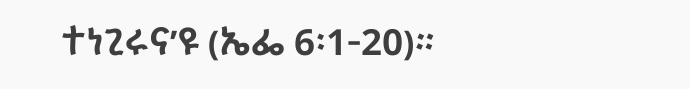ተነጊሩና’ዩ (ኤፌ 6፡1-20)።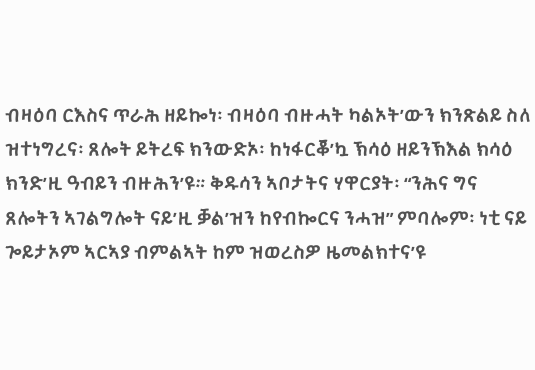ብዛዕባ ርእስና ጥራሕ ዘይኰነ፡ ብዛዕባ ብዙሓት ካልኦት’ውን ክንጽልይ ስለ ዝተነግረና፡ ጸሎት ይትረፍ ክንውድኦ፡ ከነፋርቖ’ኳ ኽሳዕ ዘይንኽእል ክሳዕ ክንድ’ዚ ዓብይን ብዙሕን’ዩ። ቅዱሳን ኣቦታትና ሃዋርያት፡ “ንሕና ግና ጸሎትን ኣገልግሎት ናይ’ዚ ቓል’ዝን ከየብኰርና ንሓዝ” ምባሎም፡ ነቲ ናይ ጐይታኦም ኣርኣያ ብምልኣት ከም ዝወረስዎ ዜመልክተና’ዩ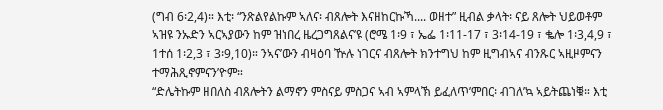(ግብ 6፡2,4)። እቲ፡ “ንጽልየልኩም ኣለና፡ ብጸሎት እናዘከርኩኻ.... ወዘተ” ዚብል ቃላት፡ ናይ ጸሎት ህይወቶም ኣዝዩ ንኡድን ኣርኣያውን ከም ዝነበረ ዜረጋግጸልና’ዩ (ሮሜ 1፡9 ፣ ኤፌ 1፡11-17 ፣ 3፡14-19 ፣ ቈሎ 1፡3,4,9 ፣ 1ተሰ 1፡2,3 ፣ 3፡9,10)። ንኣና’ውን ብዛዕባ ዅሉ ነገርና ብጸሎት ክንተግህ ከም ዚግብኣና ብንጹር ኣዚዞምናን ተማሕጺኖምናን’ዮም።
“ድሌትኩም ዘበለስ ብጸሎትን ልማኖን ምስናይ ምስጋና ኣብ ኣምላኽ ይፈለጥ’ምበር፡ ብገለ’ኳ ኣይትጨነቑ። እቲ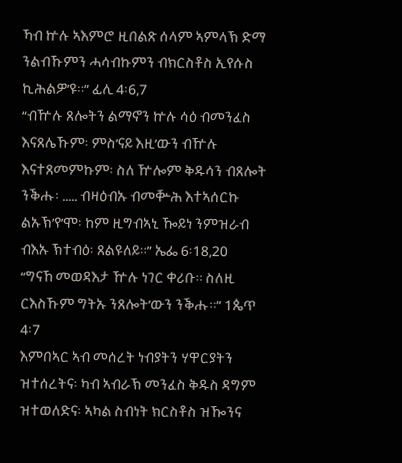ኻብ ኵሉ ኣእምሮ ዚበልጽ ሰላም ኣምላኽ ድማ ንልብኹምን ሓሳብኩምን ብክርስቶስ ኢየሱስ ኪሕልዎ’ዩ።” ፊሊ 4፡6,7
“ብዅሉ ጸሎትን ልማኖን ኵሉ ሳዕ ብመንፈስ እናጸሌኹም፡ ምስ’ናይ እዚ’ውን ብዅሉ እናተጸመምኩም፡ ስለ ዅሎም ቅዱሳን ብጸሎት ንቕሑ፡ ..... ብዛዕብኡ ብመቝሕ እተኣሰርኩ ልኡኽ’የ’ሞ፡ ከም ዚግብኣኒ ዀይነ ንምዝራብ ብእኡ ኽተብዕ፡ ጸልዩለይ።” ኤፌ 6፡18,20
“ግናኸ መወዳእታ ዅሉ ነገር ቀሪቡ። ስለዚ ርእስኹም ግትኡ ንጸሎት’ውን ንቕሑ።” 1ጴጥ 4፡7
እምበኣር ኣብ መሰረት ነብያትን ሃዋርያትን ዝተሰረትና፡ ካብ ኣብራኽ መንፈስ ቅዱስ ዳግም ዝተወለድና፡ ኣካል ስብነት ክርስቶስ ዝዀንና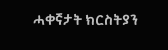ሓቀኛታት ክርስትያን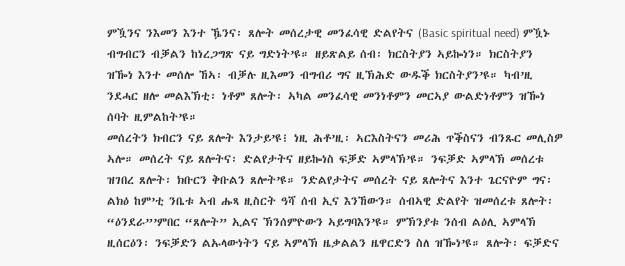ምዃንና ንእመን እንተ ዄንና፡ ጸሎት መሰረታዊ መንፈሳዊ ድልየትና (Basic spiritual need) ምዃኑ ብግብርን ብቓልን ከነረጋግጽ ናይ ግድነት’ዩ። ዘይጽልይ ሰብ፡ ክርስትያን ኣይኰነን። ክርስትያን ዝዀነ እንተ መሰሎ ኸኣ፡ ብቓሉ ዚእመን ብግብሪ ግና ዚኽሕድ ውዱቕ ክርስትያን’ዩ። ካብ’ዚ ንደሓር ዘሎ መልእኽቲ፡ ነቶም ጸሎት፡ ኣካል መንፈሳዊ መንነቶምን መርኣያ ውልድነቶምን ዝዀነ ሰባት ዚምልከት’ዩ።
መሰረትን ክብርን ናይ ጸሎት እንታይ’ዩ፧ ነዚ ሕቶ’ዚ፡ ኣርእስትናን መሪሕ ጥቕስናን ብንጹር መሊስዎ ኣሎ። መሰረት ናይ ጸሎትና፡ ድልየታትና ዘይኰነስ ፍቓድ ኣምላኽ’ዩ። ንፍቓድ ኣምላኽ መሰረቱ ዝገበረ ጸሎት፡ ክቡርን ቅቡልን ጸሎት’ዩ። ንድልየታትና መሰረት ናይ ጸሎትና እንተ ጌርናዮም ግና፡ ልክዕ ከም’ቲ ንቤቱ ኣብ ሑጻ ዚስርት ዓሻ ሰብ ኢና እንኸውን። ሰብኣዊ ድልየት ዝመሰረቱ ጸሎት፡ “ዕንደራ”’ምበር “ጸሎት” ኢልና ኽንሰምዮውን ኣይግባእን’ዩ። ምኽንያቱ ንሰብ ልዕሊ ኣምላኽ ዚሰርዕን፡ ንፍቓድን ልኡላውነትን ናይ ኣምላኽ ዜቃልልን ዜዋርድን ስለ ዝዀነ’ዩ። ጸሎት፡ ፍቓድና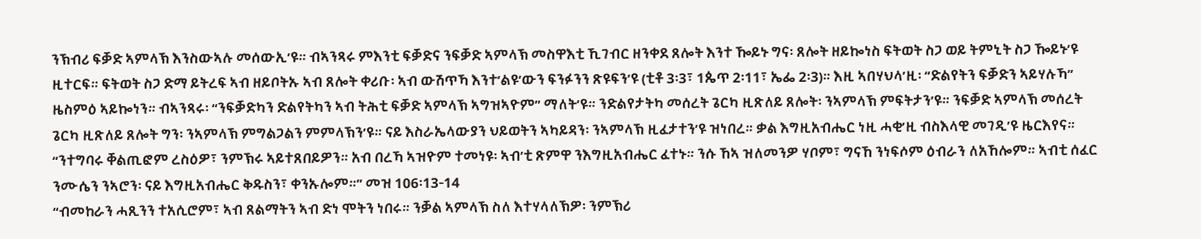ንኽብሪ ፍቓድ ኣምላኽ እንስውኣሉ መሰውኢ’ዩ። ብኣንጻሩ ምእንቲ ፍቓድና ንፍቓድ ኣምላኽ መስዋእቲ ኺገብር ዘንቀደ ጸሎት እንተ ዀይኑ ግና፡ ጸሎት ዘይኰነስ ፍትወት ስጋ ወይ ትምኒት ስጋ ዀይኑ’ዩ ዚተርፍ። ፍትወት ስጋ ድማ ይትረፍ ኣብ ዘይቦትኡ ኣብ ጸሎት ቀሪቡ፡ ኣብ ውሽጥኻ እንተ’ልዩ’ውን ፍንፉንን ጽዩፍን’ዩ (ቲቶ 3፡3፣ 1ጴጥ 2፡11፣ ኤፌ 2፡3)። እዚ ኣበሃህላ’ዚ፡ “ድልየትን ፍቓድን ኣይሃሉኻ” ዜስምዕ ኣይኰነን። ብኣንጻሩ፡ “ንፍቓድካን ድልየትካን ኣብ ትሕቲ ፍቓድ ኣምላኽ ኣግዝኣዮም” ማለት’ዩ። ንድልየታትካ መሰረት ጌርካ ዚጽለይ ጸሎት፡ ንኣምላኽ ምፍትታን’ዩ። ንፍቓድ ኣምላኽ መሰረት ጌርካ ዚጽለይ ጸሎት ግን፡ ንኣምላኽ ምግልጋልን ምምላኽን’ዩ። ናይ እስራኤላውያን ህይወትን ኣካይዳን፡ ንኣምላኽ ዚፈታተን’ዩ ዝነበረ። ቃል እግዚአብሔር ነዚ ሓቂ’ዚ ብስእላዊ መገዲ’ዩ ዜርእየና።
“ንተግባሩ ቐልጢፎም ረስዕዎ፣ ንምኽሩ ኣይተጸበይዎን። አብ በረኻ ኣዝዮም ተመነዩ፡ ኣብ’ቲ ጽምዋ ንእግዚአብሔር ፈተኑ። ንሱ ኸኣ ዝለመንዎ ሃቦም፣ ግናኸ ንነፍሶም ዕብራን ለአኸሎም። ኣብቲ ሰፈር ንሙሴን ንኣሮን፡ ናይ እግዚአብሔር ቅዱስን፣ ቀንኡሎም።” መዝ 106፡13-14
“ብመከራን ሓጺንን ተአሲሮም፣ ኣብ ጸልማትን ኣብ ድነ ሞትን ነበሩ። ንቓል ኣምላኽ ስለ እተሃላለኽዎ፡ ንምኽሪ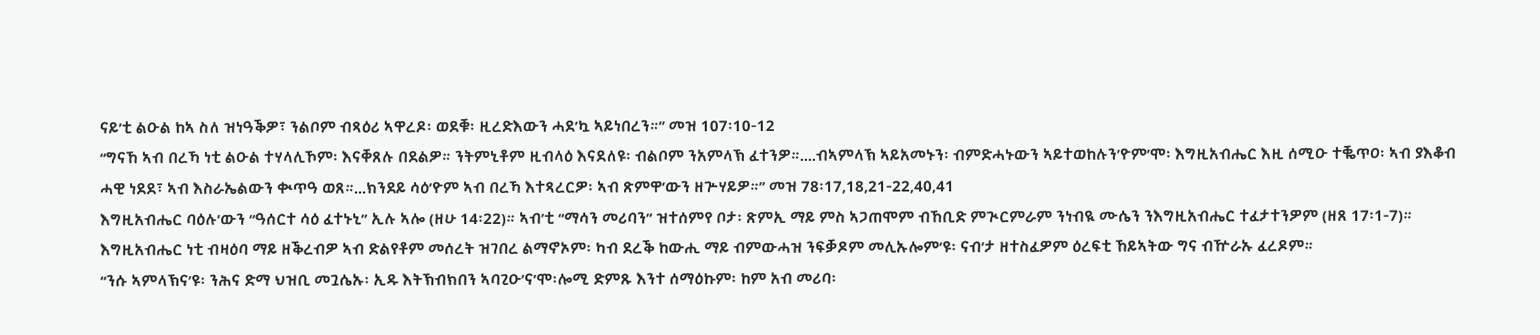ናይ’ቲ ልዑል ከኣ ስለ ዝነዓቕዎ፣ ንልቦም ብጻዕሪ ኣዋረዶ፡ ወደቑ፡ ዚረድእውን ሓደ’ኳ ኣይነበረን።” መዝ 107፡10-12
“ግናኸ ኣብ በረኻ ነቲ ልዑል ተሃላሊኾም፡ እናቐጸሉ በደልዎ። ንትምኒቶም ዚብላዕ እናደለዩ፡ ብልቦም ንአምላኽ ፈተንዎ።....ብኣምላኽ ኣይአመኑን፡ ብምድሓኑውን ኣይተወከሉን’ዮም’ሞ፡ እግዚአብሔር እዚ ሰሚዑ ተቘጥዐ፡ ኣብ ያእቆብ ሓዊ ነደደ፣ ኣብ እስራኤልውን ቊጥዓ ወጸ።...ክንደይ ሳዕ’ዮም ኣብ በረኻ እተጻረርዎ፡ ኣብ ጽምዋ’ውን ዘጕሃይዎ።” መዝ 78፡17,18,21-22,40,41
እግዚአብሔር ባዕሉ’ውን “ዓሰርተ ሳዕ ፈተኑኒ” ኢሉ ኣሎ (ዘሁ 14፡22)። ኣብ’ቲ “ማሳን መሪባን” ዝተሰምየ ቦታ፡ ጽምኢ ማይ ምስ ኣጋጠሞም ብኸቢድ ምጒርምራም ንነብዪ ሙሴን ንእግዚአብሔር ተፈታተንዎም (ዘጸ 17፡1-7)። እግዚአብሔር ነቲ ብዛዕባ ማይ ዘቕረብዎ ኣብ ድልየቶም መሰረት ዝገበረ ልማኖኦም፡ ካብ ደረቕ ከውሒ ማይ ብምውሓዝ ንፍቓዶም መሊኡሎም’ዩ፡ ናብ’ታ ዘተስፈዎም ዕረፍቲ ኸይኣትው ግና ብዅራኡ ፈረዶም።
“ንሱ ኣምላኽና’ዩ፡ ንሕና ድማ ህዝቢ መጓሴኡ፡ ኢዱ እትኽብክበን ኣባጊዑ’ና’ሞ፡ሎሚ ድምጹ እንተ ሰማዕኩም፡ ከም አብ መሪባ፡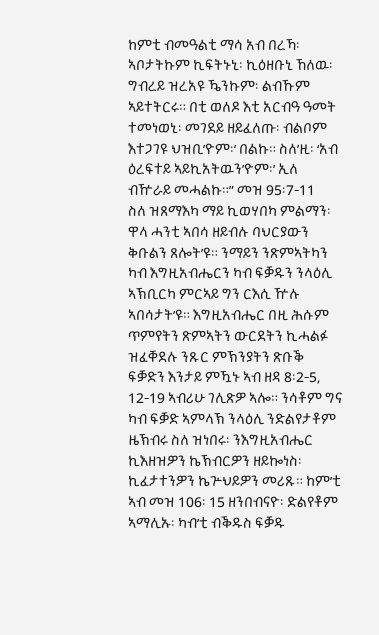ከምቲ ብመዓልቲ ማሳ አብ በረኻ፡ ኣቦታትኩም ኪፍትኑኒ፡ ኪዕዘቡኒ ኸለዉ፡ ግብረይ ዝረአዩ ዄንኩም፡ ልብኹም ኣይተትርሩ። በቲ ወለዶ እቲ አርብዓ ዓመት ተመነወኒ፡ መገደይ ዘይፈለጡ፡ ብልቦም እተጋገዩ ህዝቢ’ዮም፡’ በልኩ። ስለ’ዚ፡ ‘አብ ዕረፍተይ ኣይኪአትዉን’ዮም፡’ ኢለ ብዅራይ መሓልኩ።” መዝ 95፡7-11
ስለ ዝጸማእካ ማይ ኪወሃበካ ምልማን፡ ዋላ ሓንቲ ኣበሳ ዘይብሉ ባህርያውን ቅቡልን ጸሎት’ዩ። ንማይን ንጽምኣትካን ካብ እግዚአብሔርን ካብ ፍቓዱን ንላዕሊ ኣኽቢርካ ምርኣይ ግን ርእሲ ዅሉ ኣበሳታት’ዩ። እግዚአብሔር በዚ ሕሱም ጥምየትን ጽምኣትን ውርደትን ኪሓልፉ ዝፈቐደሉ ንጹር ምኽንያትን ጽቡቕ ፍቓድን እንታይ ምዃኑ ኣብ ዘዳ 8፡2-5, 12-19 ኣብሪሁ ገሊጽዎ ኣሎ። ንሳቶም ግና ካብ ፍቓድ ኣምላኽ ንላዕሊ ንድልየታቶም ዜኽብሩ ስለ ዝነበሩ፡ ንእግዚአብሔር ኪእዘዝዎን ኬኽብርዎን ዘይኰነስ፡ ኪፈታተንዎን ኬጕህይዎን መሪጹ። ከም’ቲ ኣብ መዝ 106፡ 15 ዘንበብናዮ፡ ድልየቶም ኣማሊኡ፡ ካብ’ቲ ብቕዱስ ፍቓዱ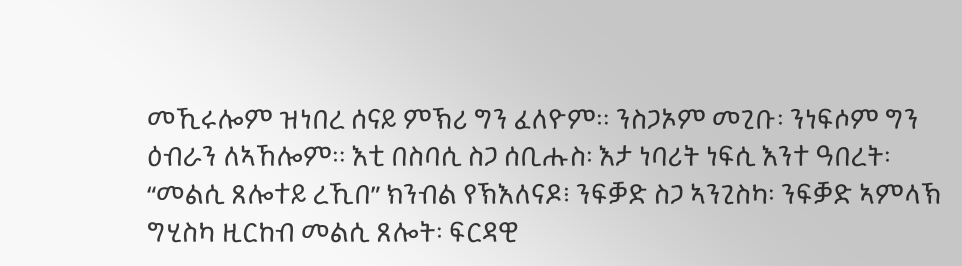መኺሩሎም ዝነበረ ሰናይ ምኽሪ ግን ፈለዮም። ንስጋኦም መጊቡ፡ ንነፍሶም ግን ዕብራን ለኣኸሎም። እቲ በስባሲ ስጋ ሰቢሑስ፡ እታ ነባሪት ነፍሲ እንተ ዓበረት፡ “መልሲ ጸሎተይ ረኺበ” ክንብል የኽእለናዶ፧ ንፍቓድ ስጋ ኣንጊስካ፡ ንፍቓድ ኣምላኽ ግሂስካ ዚርከብ መልሲ ጸሎት፡ ፍርዳዊ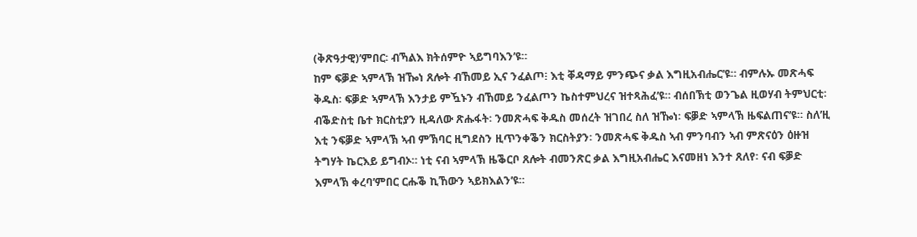(ቅጽዓታዊ)’ምበር፡ ብኻልእ ክትሰምዮ ኣይግባእን’ዩ።
ከም ፍቓድ ኣምላኽ ዝዀነ ጸሎት ብኸመይ ኢና ንፈልጦ፧ እቲ ቐዳማይ ምንጭና ቃል እግዚአብሔር’ዩ። ብምሉኡ መጽሓፍ ቅዱስ፡ ፍቓድ ኣምላኽ እንታይ ምዃኑን ብኸመይ ንፈልጦን ኬስተምህረና ዝተጻሕፈ’ዩ። ብሰበኽቲ ወንጌል ዚወሃብ ትምህርቲ፡ ብቕድስቲ ቤተ ክርስቲያን ዚዳለው ጽሑፋት፡ ንመጽሓፍ ቅዱስ መሰረት ዝገበረ ስለ ዝዀነ፡ ፍቓድ ኣምላኽ ዜፍልጠና’ዩ። ስለ’ዚ እቲ ንፍቓድ ኣምላኽ ኣብ ምኽባር ዚግደስን ዚጥንቀቕን ክርስትያን፡ ንመጽሓፍ ቅዱስ ኣብ ምንባብን ኣብ ምጽናዕን ዕዙዝ ትግሃት ኬርእይ ይግብኦ። ነቲ ናብ ኣምላኽ ዜቕርቦ ጸሎት ብመንጽር ቃል እግዚአብሔር እናመዘነ እንተ ጸለየ፡ ናብ ፍቓድ እምላኽ ቀረባ’ምበር ርሑቕ ኪኸውን ኣይክእልን’ዩ።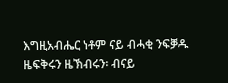እግዚአብሔር ነቶም ናይ ብሓቂ ንፍቓዱ ዜፍቅሩን ዜኽብሩን፡ ብናይ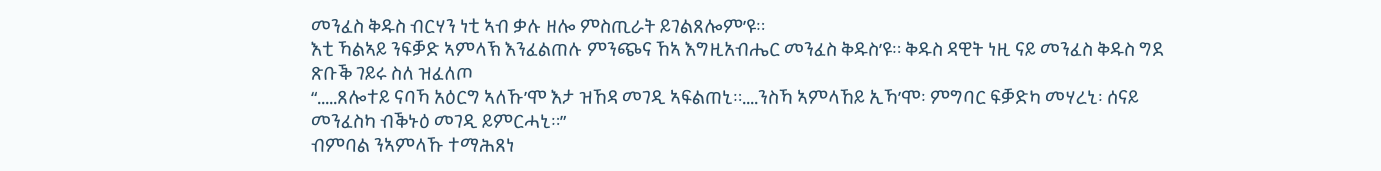መንፈስ ቅዱስ ብርሃን ነቲ ኣብ ቃሉ ዘሎ ምስጢራት ይገልጸሎም’ዩ።
እቲ ኻልኣይ ንፍቓድ ኣምላኽ እንፈልጠሉ ምንጭና ኸኣ እግዚአብሔር መንፈስ ቅዱስ’ዩ። ቅዱስ ዳዊት ነዚ ናይ መንፈስ ቅዱስ ግደ ጽቡቕ ገይሩ ስለ ዝፈለጦ
“.....ጸሎተይ ናባኻ አዕርግ ኣለኹ’ሞ እታ ዝኸዳ መገዲ ኣፍልጠኒ።....ንስኻ ኣምላኸይ ኢኻ’ሞ፡ ምግባር ፍቓድካ መሃረኒ፡ ሰናይ መንፈስካ ብቕኑዕ መገዲ ይምርሓኒ።”
ብምባል ንኣምላኹ ተማሕጸነ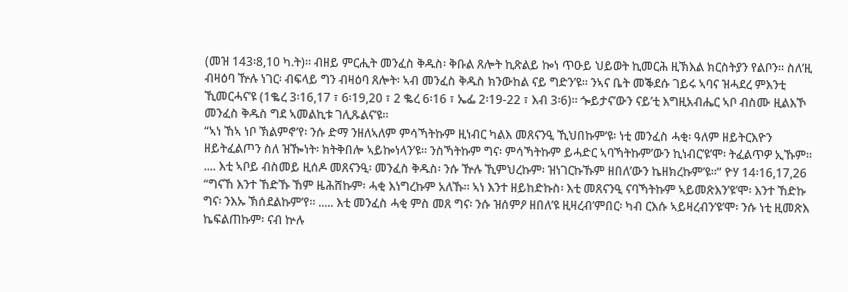(መዝ 143፡8,10 ካ.ት)። ብዘይ ምርሒት መንፈስ ቅዱስ፡ ቅቡል ጸሎት ኪጽልይ ኰነ ጥዑይ ህይወት ኪመርሕ ዚኽእል ክርስትያን የልቦን። ስለ’ዚ ብዛዕባ ዅሉ ነገር፡ ብፍላይ ግን ብዛዕባ ጸሎት፡ ኣብ መንፈስ ቅዱስ ክንውከል ናይ ግድን’ዩ። ንኣና ቤት መቕደሱ ገይሩ ኣባና ዝሓደረ ምእንቲ ኺመርሓና’ዩ (1ቈረ 3፡16,17 ፣ 6፡19,20 ፣ 2 ቈረ 6፡16 ፣ ኤፌ 2፡19-22 ፣ እብ 3፡6)። ጐይታና’ውን ናይ’ቲ እግዚአብሔር ኣቦ ብስሙ ዚልእኾ መንፈስ ቅዱስ ግደ ኣመልኪቱ ገሊጹልና’ዩ።
“ኣነ ኸኣ ነቦ ኽልምኖ’የ፡ ንሱ ድማ ንዘለኣለም ምሳኻትኩም ዚነብር ካልእ መጸናንዒ ኺህበኩም’ዩ፡ ነቲ መንፈስ ሓቂ፡ ዓለም ዘይትርእዮን ዘይትፈልጦን ስለ ዝዀነት፡ ክትቅበሎ ኣይኰነላን’ዩ። ንስኻትኩም ግና፡ ምሳኻትኩም ይሓድር ኣባኻትኩም’ውን ኪነብር’ዩ’ሞ፡ ትፈልጥዎ ኢኹም። .... እቲ ኣቦይ ብስመይ ዚሰዶ መጸናንዒ፡ መንፈስ ቅዱስ፡ ንሱ ዅሉ ኺምህረኩም፡ ዝነገርኩኹም ዘበለ’ውን ኬዘክረኩም’ዩ።” ዮሃ 14፡16,17,26
“ግናኸ እንተ ኸድኹ ኸም ዜሕሸኩም፡ ሓቂ እነግረኩም አለኹ። ኣነ እንተ ዘይከድኩስ፡ እቲ መጸናንዒ ናባኻትኩም ኣይመጽእን’ዩ’ሞ፡ እንተ ኸድኩ ግና፡ ንእኡ ኽሰደልኩም’የ። ..... እቲ መንፈስ ሓቂ ምስ መጸ ግና፡ ንሱ ዝሰምዖ ዘበለ’ዩ ዚዛረብ’ምበር፡ ካብ ርእሱ ኣይዛረብን’ዩ’ሞ፡ ንሱ ነቲ ዚመጽእ ኬፍልጠኩም፡ ናብ ኵሉ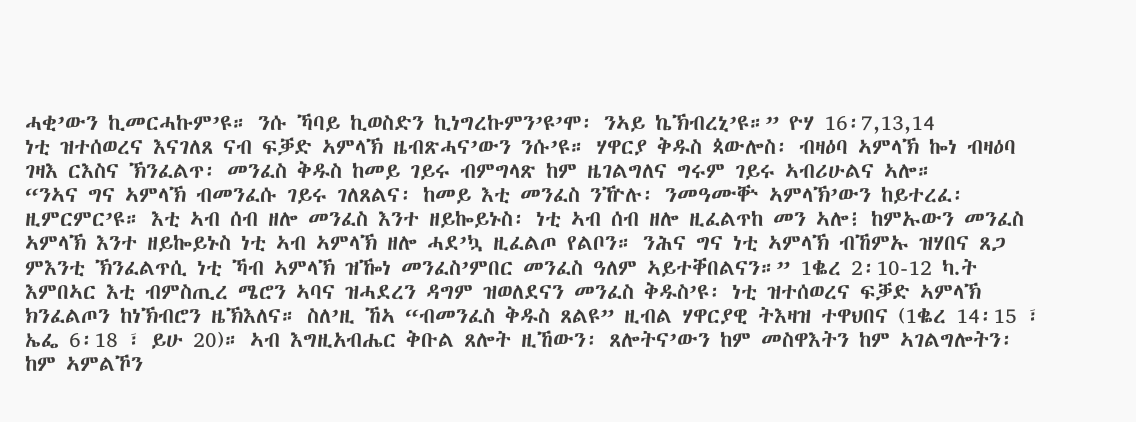ሓቂ’ውን ኪመርሓኩም’ዩ። ንሱ ኻባይ ኪወስድን ኪነግረኩምን’ዩ’ሞ፡ ንኣይ ኬኽብረኒ’ዩ።” ዮሃ 16፡7,13,14
ነቲ ዝተሰወረና እናገለጸ ናብ ፍቓድ ኣምላኽ ዜብጽሓና’ውን ንሱ’ዩ። ሃዋርያ ቅዱስ ጳውሎስ፡ ብዛዕባ ኣምላኽ ኰነ ብዛዕባ ገዛእ ርእስና ኽንፈልጥ፡ መንፈስ ቅዱስ ከመይ ገይሩ ብምግላጽ ከም ዜገልግለና ግሩም ገይሩ ኣብሪሁልና ኣሎ።
“ንኣና ግና ኣምላኽ ብመንፈሱ ገይሩ ገለጸልና፡ ከመይ እቲ መንፈስ ንዅሉ፡ ንመዓሙቝ ኣምላኽ’ውን ከይተረፈ፡ ዚምርምር’ዩ። እቲ ኣብ ሰብ ዘሎ መንፈስ እንተ ዘይኰይኑስ፡ ነቲ ኣብ ሰብ ዘሎ ዚፈልጥከ መን ኣሎ፧ ከምኡውን መንፈስ ኣምላኽ እንተ ዘይኰይኑስ ነቲ ኣብ ኣምላኽ ዘሎ ሓደ’ኳ ዚፈልጦ የልቦን። ንሕና ግና ነቲ ኣምላኽ ብኸምኡ ዝሃበና ጸጋ ምእንቲ ኽንፈልጥሲ ነቲ ኻብ ኣምላኽ ዝዀነ መንፈስ’ምበር መንፈስ ዓለም ኣይተቐበልናን።” 1ቈረ 2፡10-12 ካ.ት
እምበኣር እቲ ብምስጢረ ሜሮን ኣባና ዝሓደረን ዳግም ዝወለደናን መንፈስ ቅዱስ’ዩ፡ ነቲ ዝተሰወረና ፍቓድ ኣምላኽ ክንፈልጦን ከነኽብሮን ዜኽእለና። ስለ’ዚ ኸኣ “ብመንፈስ ቅዱስ ጸልዩ” ዚብል ሃዋርያዊ ትእዛዝ ተዋህበና (1ቈረ 14፡15 ፣ ኤፌ 6፡18 ፣ ይሁ 20)። ኣብ እግዚአብሔር ቅቡል ጸሎት ዚኸውን፡ ጸሎትና’ውን ከም መስዋእትን ከም ኣገልግሎትን፡ ከም ኣምልኾን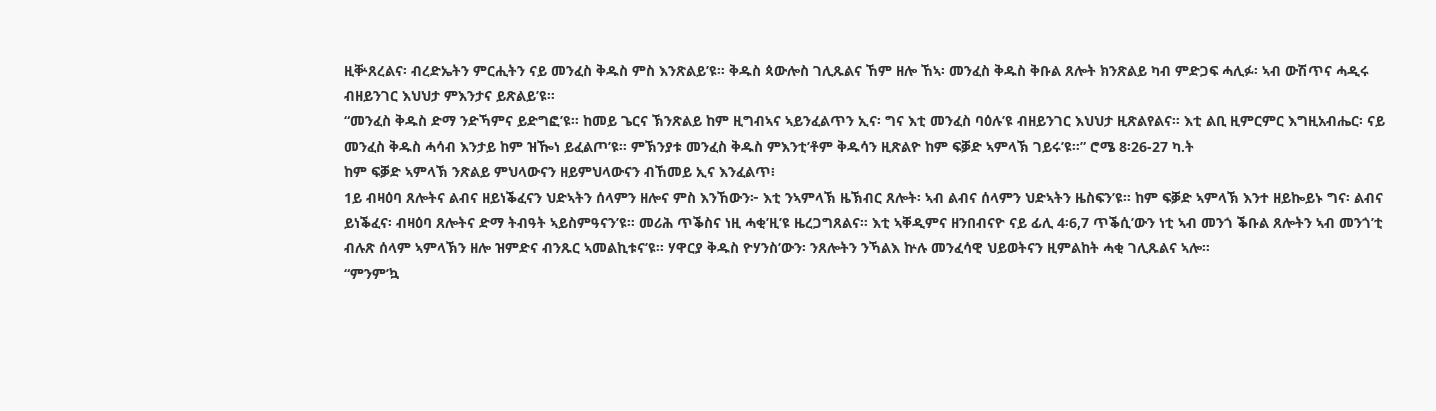ዚቝጸረልና፡ ብረድኤትን ምርሒትን ናይ መንፈስ ቅዱስ ምስ እንጽልይ’ዩ። ቅዱስ ጳውሎስ ገሊጹልና ኸም ዘሎ ኸኣ፡ መንፈስ ቅዱስ ቅቡል ጸሎት ክንጽልይ ካብ ምድጋፍ ሓሊፉ፡ ኣብ ውሽጥና ሓዲሩ ብዘይንገር እህህታ ምእንታና ይጽልይ’ዩ።
“መንፈስ ቅዱስ ድማ ንድኻምና ይድግፎ’ዩ። ከመይ ጌርና ኽንጽልይ ከም ዚግብኣና ኣይንፈልጥን ኢና፡ ግና እቲ መንፈስ ባዕሉ’ዩ ብዘይንገር እህህታ ዚጽልየልና። እቲ ልቢ ዚምርምር እግዚአብሔር፡ ናይ መንፈስ ቅዱስ ሓሳብ እንታይ ከም ዝዀነ ይፈልጦ’ዩ። ምኽንያቱ መንፈስ ቅዱስ ምእንቲ’ቶም ቅዱሳን ዚጽልዮ ከም ፍቓድ ኣምላኽ ገይሩ’ዩ።” ሮሜ 8፡26-27 ካ.ት
ከም ፍቓድ ኣምላኽ ንጽልይ ምህላውናን ዘይምህላውናን ብኸመይ ኢና እንፈልጥ፧
1ይ ብዛዕባ ጸሎትና ልብና ዘይነቕፈናን ህድኣትን ሰላምን ዘሎና ምስ እንኸውን፦ እቲ ንኣምላኽ ዜኽብር ጸሎት፡ ኣብ ልብና ሰላምን ህድኣትን ዜስፍን’ዩ። ከም ፍቓድ ኣምላኽ እንተ ዘይኰይኑ ግና፡ ልብና ይነቕፈና፡ ብዛዕባ ጸሎትና ድማ ትብዓት ኣይስምዓናን’ዩ። መሪሕ ጥቕስና ነዚ ሓቂ’ዚ’ዩ ዜረጋግጸልና። እቲ ኣቐዲምና ዘንበብናዮ ናይ ፊሊ 4፡6,7 ጥቕሲ’ውን ነቲ ኣብ መንጎ ቕቡል ጸሎትን ኣብ መንጎ’ቲ ብሉጽ ሰላም ኣምላኽን ዘሎ ዝምድና ብንጹር ኣመልኪቱና’ዩ። ሃዋርያ ቅዱስ ዮሃንስ’ውን፡ ንጸሎትን ንኻልእ ኵሉ መንፈሳዊ ህይወትናን ዚምልከት ሓቂ ገሊጹልና ኣሎ።
“ምንም’ኳ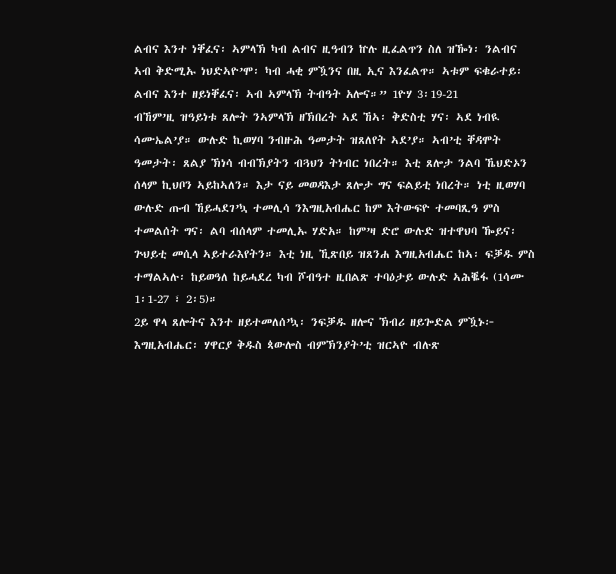ልብና እንተ ነቐፈና፡ ኣምላኽ ካብ ልብና ዚዓብን ኵሉ ዚፈልጥን ስለ ዝዀነ፡ ንልብና ኣብ ቅድሚኡ ነህድኣዮ’ሞ፡ ካብ ሓቂ ምዃንና በዚ ኢና እንፈልጥ። ኣቱም ፍቁራተይ፡ ልብና እንተ ዘይነቐፈና፡ ኣብ ኣምላኽ ትብዓት አሎና።” 1ዮሃ 3፡19-21
ብኸም’ዚ ዝዓይነቱ ጸሎት ንኣምላኽ ዘኽበረት ኣደ ኸኣ፡ ቅድስቲ ሃና፡ ኣደ ነብዪ ሳሙኤል’ያ። ውሉድ ኪወሃባ ንብዙሕ ዓመታት ዝጸለየት ኣደ’ያ። ኣብ’ቲ ቐዳሞት ዓመታት፡ ጸልያ ኽነሳ ብብኽያትን ብጓህን ትነብር ነበረት። እቲ ጸሎታ ንልባ ኼህድኦን ሰላም ኪህቦን ኣይከኣለን። እታ ናይ መወዳእታ ጸሎታ ግና ፍልይቲ ነበረት። ነቲ ዚወሃባ ውሉድ ጡብ ኸይሓደገ’ኳ ተመሊሳ ንእግዚአብሔር ከም እትውፍዮ ተመባጺዓ ምስ ተመልሰት ግና፡ ልባ ብሰላም ተመሊኡ ሃድአ። ከም’ዛ ድሮ ውሉድ ዝተዋህባ ዀይና፡ ጕህይቲ መሲላ ኣይተራእየትን። እቲ ነዚ ኺጽበይ ዝጸንሐ እግዚአብሔር ከኣ፡ ፍቓዱ ምስ ተማልኣሉ፡ ከይወዓለ ከይሓደረ ካብ ሾብዓተ ዚበልጽ ተባዕታይ ውሉድ ኣሕቘፋ (1ሳሙ 1፡1-27 ፣ 2፡5)።
2ይ ዋላ ጸሎትና እንተ ዘይተመለሰ’ኳ፡ ንፍቓዱ ዘሎና ኽብሪ ዘይጐድል ምዃኑ፦ እግዚአብሔር፡ ሃዋርያ ቅዱስ ጳውሎስ ብምኽንያት’ቲ ዝርኣዮ ብሉጽ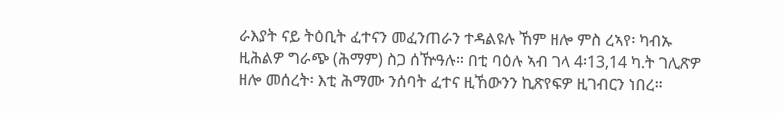ራእያት ናይ ትዕቢት ፈተናን መፈንጠራን ተዳልዩሉ ኸም ዘሎ ምስ ረኣየ፡ ካብኡ ዚሕልዎ ግራጭ (ሕማም) ስጋ ሰዅዓሉ። በቲ ባዕሉ ኣብ ገላ 4፡13,14 ካ.ት ገሊጽዎ ዘሎ መሰረት፡ እቲ ሕማሙ ንሰባት ፈተና ዚኸውንን ኪጽየፍዎ ዚገብርን ነበረ።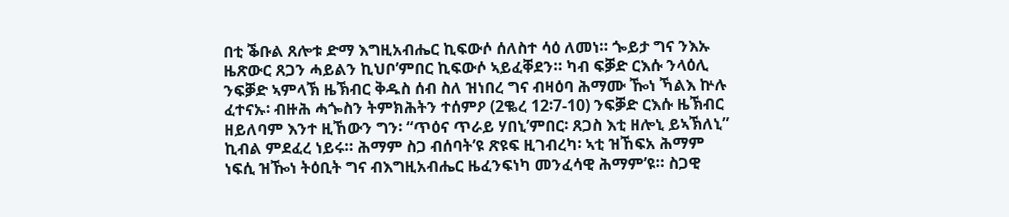በቲ ቕቡል ጸሎቱ ድማ እግዚአብሔር ኪፍውሶ ሰለስተ ሳዕ ለመነ። ጐይታ ግና ንእኡ ዜጽውር ጸጋን ሓይልን ኪህቦ’ምበር ኪፍውሶ ኣይፈቐደን። ካብ ፍቓድ ርእሱ ንላዕሊ ንፍቓድ ኣምላኽ ዜኽብር ቅዱስ ሰብ ስለ ዝነበረ ግና ብዛዕባ ሕማሙ ዀነ ኻልእ ኵሉ ፈተናኡ፡ ብዙሕ ሓጐስን ትምክሕትን ተሰምዖ (2ቈረ 12፡7-10) ንፍቓድ ርእሱ ዜኽብር ዘይለባም እንተ ዚኸውን ግን፡ “ጥዕና ጥራይ ሃበኒ’ምበር፡ ጸጋስ እቲ ዘሎኒ ይኣኽለኒ” ኪብል ምደፈረ ነይሩ። ሕማም ስጋ ብሰባት’ዩ ጽዩፍ ዚገብረካ፡ ኣቲ ዝኸፍአ ሕማም ነፍሲ ዝዀነ ትዕቢት ግና ብእግዚአብሔር ዜፈንፍነካ መንፈሳዊ ሕማም’ዩ። ስጋዊ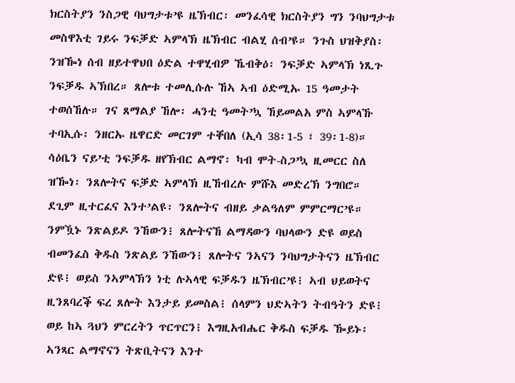ክርስትያን ንስጋዊ ባህግታቱ’ዩ ዜኽብር፡ መንፈሳዊ ክርስትያን ግን ንባህግታቱ መስዋእቲ ገይሩ ንፍቓድ ኣምላኽ ዜኽብር ብልሂ ሰብ’ዩ። ንጉስ ህዝቅያስ፡ ንዝዀነ ሰብ ዘይተዋህበ ዕድል ተዋሂብዎ ኼብቅዕ፡ ንፍቓድ ኣምላኽ ነጺጉ ንፍቓዱ ኣኽበረ። ጸሎቱ ተመሊሱሉ ኸኣ ኣብ ዕድሚኡ 15 ዓመታት ተወሰኸሉ። ገና ጸማልያ ኸሎ፡ ሓንቲ ዓመት’ኳ ኸይመልአ ምስ ኣምላኹ ተባኢሱ፡ ንዘርኡ ዜዋርድ መርገም ተቐበለ (ኢሳ 38፡1-5 ፣ 39፡1-8)። ሳዕቤን ናይ’ቲ ንፍቓዱ ዘየኽብር ልማኖ፡ ካብ ሞት-ስጋ’ኳ ዚመርር ስለ ዝዀነ፡ ንጸሎትና ፍቓድ ኣምላኽ ዚኸብረሉ ምሹእ መድረኽ ንግበሮ።
ደጊም ዚተርፈና እንተ’ልዩ፡ ንጸሎትና ብዘይ ቃልዓለም ምምርማር’ዩ። ንምዃኑ ንጽልይዶ ንኸውን፧ ጸሎትናኸ ልማዳውን ባህላውን ድዩ ወይስ ብመንፈስ ቅዱስ ንጽልይ ንኸውን፧ ጸሎትና ንኣናን ንባህግታትናን ዜኽብር ድዩ፧ ወይስ ንኣምላኽን ነቲ ሉኣላዊ ፍቓዱን ዜኽብር’ዩ፧ ኣብ ህይወትና ዚንጸባረቕ ፍረ ጸሎት እንታይ ይመስል፧ ሰላምን ህድኣትን ትብዓትን ድዩ፧ ወይ ከኣ ጓህን ምርረትን ጥርጥርን፧ እግዚአብሔር ቅዱስ ፍቓዱ ዀይኑ፡ ኣንጻር ልማኖናን ትጽቢትናን እንተ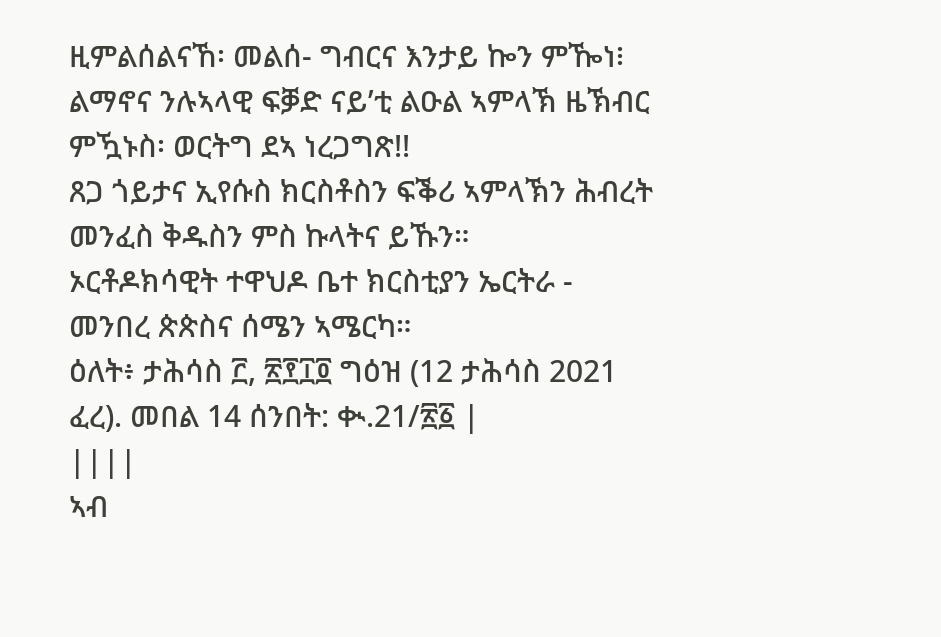ዚምልሰልናኸ፡ መልሰ- ግብርና እንታይ ኰን ምዀነ፧ ልማኖና ንሉኣላዊ ፍቓድ ናይ’ቲ ልዑል ኣምላኽ ዜኽብር ምዃኑስ፡ ወርትግ ደኣ ነረጋግጽ!!
ጸጋ ጎይታና ኢየሱስ ክርስቶስን ፍቕሪ ኣምላኽን ሕብረት መንፈስ ቅዱስን ምስ ኩላትና ይኹን።
ኦርቶዶክሳዊት ተዋህዶ ቤተ ክርስቲያን ኤርትራ - መንበረ ጵጵስና ሰሜን ኣሜርካ።
ዕለት፥ ታሕሳስ ፫, ፳፻፲፬ ግዕዝ (12 ታሕሳስ 2021 ፈረ). መበል 14 ሰንበት: ቊ.21/፳፩ |
||||
ኣብ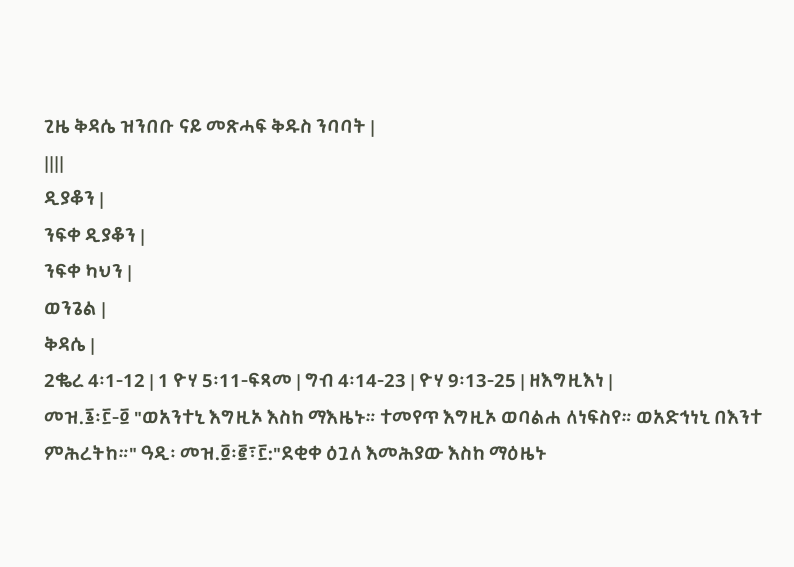ጊዜ ቅዳሴ ዝንበቡ ናይ መጽሓፍ ቅዱስ ንባባት |
||||
ዲያቆን |
ንፍቀ ዲያቆን |
ንፍቀ ካህን |
ወንጌል |
ቅዳሴ |
2ቈረ 4፡1-12 | 1 ዮሃ 5፡11-ፍጻመ | ግብ 4፡14-23 | ዮሃ 9፡13-25 | ዘእግዚእነ |
መዝ.፮፡፫-፬ "ወአንተኒ እግዚኦ እስከ ማእዜኑ። ተመየጥ እግዚኦ ወባልሐ ለነፍስየ። ወአድኅነኒ በእንተ ምሕረትከ።" ዓዲ፡ መዝ.፬፡፪፣፫:"ደቂቀ ዕጓለ እመሕያው እስከ ማዕዜኑ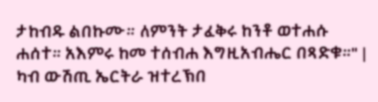ታከብዱ ልበኩሙ። ለምንት ታፈቅሩ ከንቶ ወተሐሱ ሐሰተ። አእምሩ ከመ ተሰብሐ እግዚአብሔር በጻድቁ።" |
ካብ ውሽጢ ኤርትራ ዝተረኽበ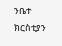ንቤተ ክርስቲያን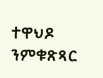ተዋህዶ ንምቁጽጻር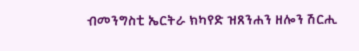ብመንግስቲ ኤርትራ ክካየድ ዝጸንሐን ዘሎን ሽርሒ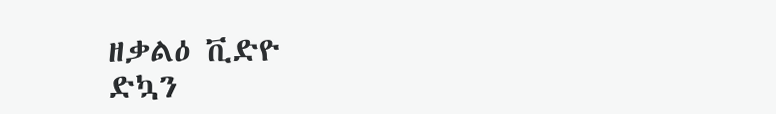ዘቃልዕ ቪድዮ
ድኳን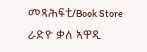መጻሕፍቲ/Book Store
ራድዮ ቃለ ኣዋዲ